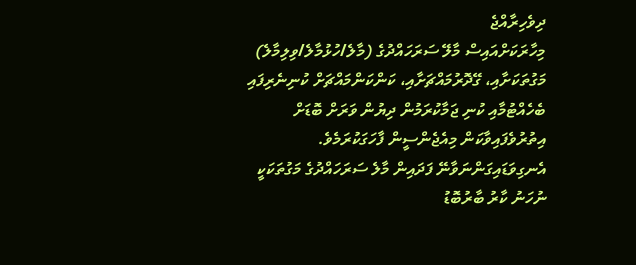ދިވެހިރާއްޖެ
މިހާރަކަށްއައިސް މާލޭ ސަރަހައްދުގެ (މާލެ/ހުޅުމާލެ/ވިލިމާލެ) މަގުތަކަށާއި، ގޭދޮރުމައްޗަށާއި، ކަންކަންމައްޗަށް ކުނިނެރިފައި ބެހެއްޓުމާއި ކުނި ޖަމާކުރަމުން ދިޔުން ވަރަށް ބޮޑަށް އިތުރުވެފައިވާކަން މިއެޖެންސީން ފާހަގަކުރަމެވެ. އެނގިވަޑައިގަންނަވާނޭ ފަދައިން މާލެ ސަރަހައްދުގެ މަގުތަކަކީ ނުހަނު ކާރު ބާރުބޮޑު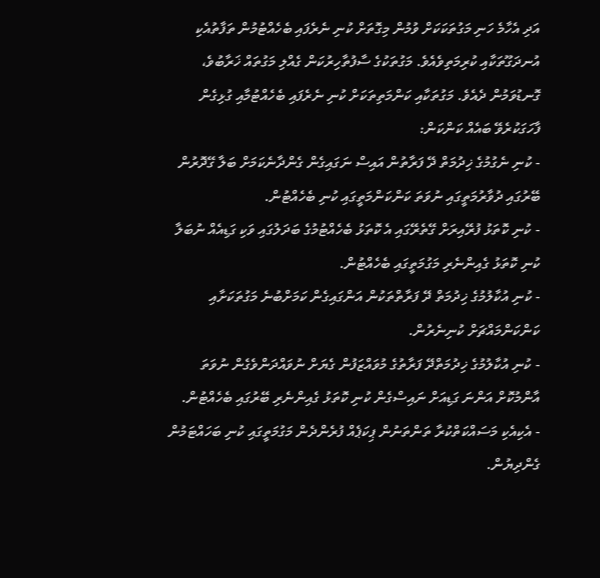އަދި އެހާމެ ހަނި މަގުތަކަކަށް ވުމުން މިގޮތަށް ކުނި ނެރެފައި ބެހެއްޓުމުން ތަފާތުއެކި އުނދަގޫތަކާއި ކުރިމަތިވެއެވެ. މަގުތަކުގެ ސާފުތާހިރުކަން ގެއްލި މަގުތައް ޚަރާބުވެ، ގޮނޑުވަމުން ދެއެވެ. މަގުތަކާއި ކަންމަތިތަކަށް ކުނި ނެރެފައި ބެހެއްޓުމާއި ގުޅިގެން ފާހަގަކުރެވޭ ބައެއް ކަންކަން:
- ކުނި ނެގުމުގެ ޚިދުމަތް ދޭ ފަރާތުން އައިސް ނަގައިގެން ގެންދާނެކަމަށް ބަލާ ގޭދޮރުން ބޭރުގައި ދުވާރުމަތީގައި ނުވަތަ ކަންކަންމަތީގައި ކުނި ބެހެއްޓުން.
- ކުނި ކޮތަޅު ފުރޭއިރަށް ގޭތެރޭގައި އެ ކޮތަޅު ބެހެއްޓުމުގެ ބަދަލުގައި ވަކި ގަޑިއެއް ނުބަލާ ކުނި ކޮތަޅު ގެއިންނެރި މަގުމަތީގައި ބެހެއްޓުން.
- ކުނި އުކާލުމުގެ ޚިދުމަތް ދޭ ފަރާތްތަކުން އަންގައިގެން ކަމަށްބުނެ މަގުތަކަށާއި ކަންކަންމައްޗަށް ކުނިނެރުން.
- ކުނި އުކާލުމުގެ ޚިދުމަތްދޭ ފަރާތުގެ މުވައްޒަފުން ގެޔަށް ނުވައްދަންވެގެން ނުވަތަ އާންމުކޮށް އަންނަ ގަޑިއަށް ނައިސްގެން ކުނި ކޮތަޅު ގެއިންނެރި ބޭރުގައި ބެހެއްޓުން.
- އެކިއެކި މަސައްކަތްކުރާ ތަންތަނުން ޕިކަޕެއް ފުރެންދެން މަގުމަތީގައި ކުނި ބަހައްޓަމުން ގެންދިޔުން.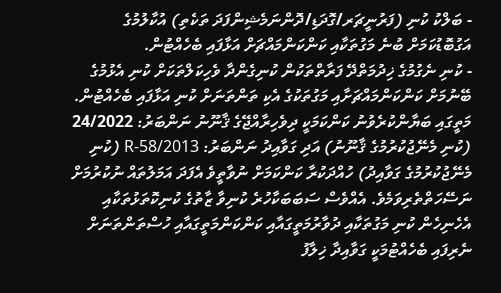- ބަލްކު ކުނި (ފަރުނީޗަރ/ގޮދަޑި/ދޮންނަމެޝިންފަދަ ތަކެތި) އުކާލުމުގެ އަގުބޮޑުކަމަށް ބުނެ މަގުތަކާއި ކަންކަންމައްޗަށް އަޅާފައި ބެހެއްޓުން.
- ކުނި ނެގުމުގެ ޚިދުމަތްދޭ ފަރާތްތަކުން ކުނިގެންދާ ވެހިކަލްތަކަށް ކުނި އެޅުމުގެ ބޭނުމަށް ކަންކަންމައްޗަށާއި މަގުތަކުގެ އެކި ތަންތަނަށް ކުނި އަޅާފައި ބެހެއްޓުން.
މަތީގައި ބަޔާންކުރެވުނު ކަންކަމަކީ ދިވެހިރާއްޖޭގެ ޤާނޫނު ނަންބަރު: 24/2022 (ކުނި މެނޭޖުކުރުމުގެ ޤާނޫނު) އަދި ގަވާއިދު ނަންބަރު: 2013/R-58 (ކުނި މެނޭޖުކުރުމުގެ ގަވާއިދު) ހުއްދަކުރާ ކަންކަމަށް ނުވާތީވެ އެފަދަ އަމަލުތައް ނުކުރުމަށް ނަސޭހަތްތެރިވަމެވެ. އެއްވެސް ސަބަބަކާހުރެ ކުނިވާ ޒާތުގެ ކުނިކޮތަޅުތަކާއި އެހެނިހެން ކުނި މަގުތަކާއި ދުވާރުމަތީގައާއި ކަންކަންމަތީގައާއި ހުސްތަންތަނަށް ނެރިފައި ބެހެއްޓުމަކީ ގަވާއިދާ ޚިލާފު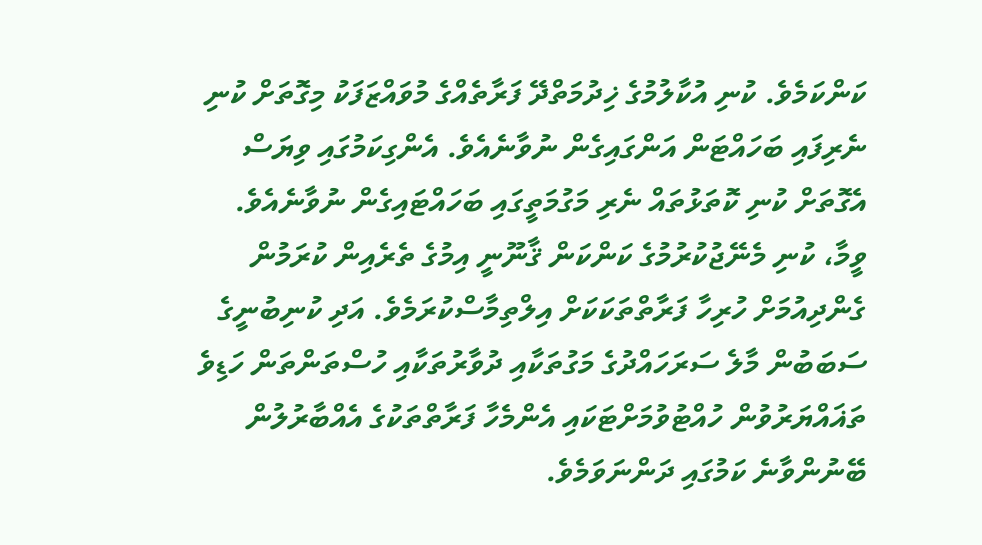ކަންކަމެވެ. ކުނި އުކާލުމުގެ ޚިދުމަތްދޭ ފަރާތެއްގެ މުވައްޒަފަކު މިގޮތަށް ކުނި ނެރިފައި ބަހައްޓަން އަންގައިގެން ނުވާނެއެވެ. އެންގިކަމުގައި ވިޔަސް އެގޮތަށް ކުނި ކޮތަޅުތައް ނެރި މަގުމަތީގައި ބަހައްޓައިގެން ނުވާނެއެވެ.
ވީމާ، ކުނި މެނޭޖުކުރުމުގެ ކަންކަން ޤާނޫނީ އިމުގެ ތެރެއިން ކުރަމުން ގެންދިއުމަށް ހުރިހާ ފަރާތްތަކަކަށް އިލްތިމާސްކުރަމެވެ. އަދި ކުނިބުނީގެ ސަބަބުން މާލެ ސަރަހައްދުގެ މަގުތަކާއި ދުވާރުތަކާއި ހުސްތަންތަން ހަޑިވެ ތަޣައްޔަރުވުން ހުއްޓުވުމަށްޓަކައި އެންމެހާ ފަރާތްތަކުގެ އެއްބާރުލުން ބޭނުންވާނެ ކަމުގައި ދަންނަވަމެވެ.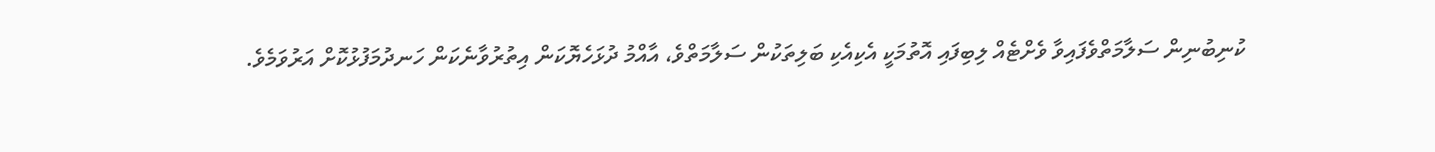ކުނިބުނިން ސަލާމަތްވެފައިވާ ވެށްޓެއް ލިބިފައި އޮތުމަކީ އެކިއެކި ބަލިތަކުން ސަލާމަތްވެ، އާއްމު ދުޅަހެޔޮކަން އިތުރުވާނެކަން ހަނދުމަފުޅުކޮށް އަރުވަމެވެ.